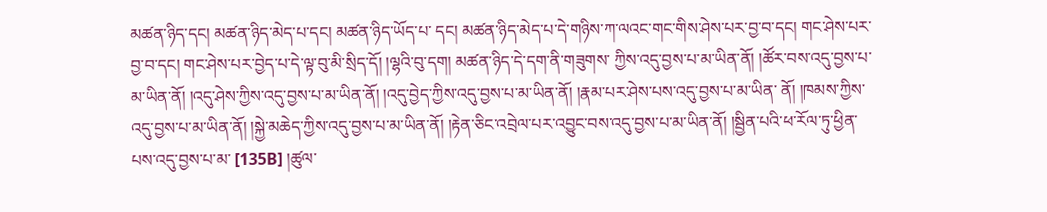མཚན་ཉིད་དང། མཚན་ཉིད་མེད་པ་དང། མཚན་ཉིད་ཡོད་པ་ དང། མཚན་ཉིད་མེད་པ་དེ་གཉིས་ཀ་ལའང་གང་གིས་ཤེས་པར་བྱ་བ་དང། གང་ཤེས་པར་བྱ་བ་དང། གང་ཤེས་པར་བྱེད་པ་དེ་ལྟ་བུ་མི་སྲིད་དོ། །ལྷའི་བུ་དག། མཚན་ཉིད་དེ་དག་ནི་གཟུགས་ ཀྱིས་འདུ་བྱས་པ་མ་ཡིན་ནོ། །ཚོར་བས་འདུ་བྱས་པ་མ་ཡིན་ནོ། །འདུ་ཤེས་ཀྱིས་འདུ་བྱས་པ་མ་ཡིན་ནོ། །འདུ་བྱེད་ཀྱིས་འདུ་བྱས་པ་མ་ཡིན་ནོ། །རྣམ་པར་ཤེས་པས་འདུ་བྱས་པ་མ་ཡིན་ ནོ། །ཁམས་ཀྱིས་འདུ་བྱས་པ་མ་ཡིན་ནོ། །སྐྱེ་མཆེད་ཀྱིས་འདུ་བྱས་པ་མ་ཡིན་ནོ། །རྟེན་ཅིང་འབྲེལ་པར་འབྱུང་བས་འདུ་བྱས་པ་མ་ཡིན་ནོ། །སྦྱིན་པའི་ཕ་རོལ་ཏུ་ཕྱིན་པས་འདུ་བྱས་པ་མ་ [135B] །ཚུལ་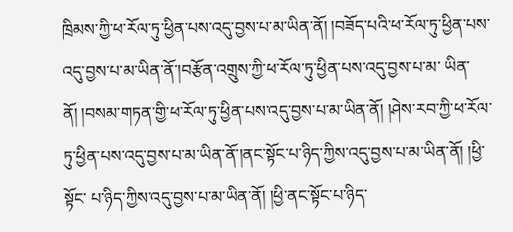ཁྲིམས་ཀྱི་ཕ་རོལ་ཏུ་ཕྱིན་པས་འདུ་བྱས་པ་མ་ཡིན་ནོ། །བཟོད་པའི་ཕ་རོལ་ཏུ་ཕྱིན་པས་འདུ་བྱས་པ་མ་ཡིན་ནོ་།བརྩོན་འགྲུས་ཀྱི་ཕ་རོལ་ཏུ་ཕྱིན་པས་འདུ་བྱས་པ་མ་ ཡིན་ནོ། །བསམ་གཏན་གྱི་ཕ་རོལ་ཏུ་ཕྱིན་པས་འདུ་བྱས་པ་མ་ཡིན་ནོ། །ཤེས་རབ་ཀྱི་ཕ་རོལ་ཏུ་ཕྱིན་པས་འདུ་བྱས་པ་མ་ཡིན་ནོ་།ནང་སྟོང་པ་ཉིད་ཀྱིས་འདུ་བྱས་པ་མ་ཡིན་ནོ། །ཕྱི་སྟོང་ པ་ཉིད་ཀྱིས་འདུ་བྱས་པ་མ་ཡིན་ནོ། །ཕྱི་ནང་སྟོང་པ་ཉིད་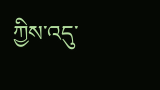ཀྱིས་འདུ་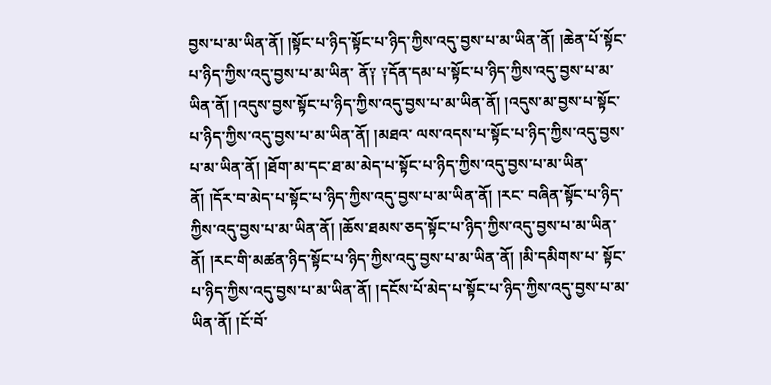བྱས་པ་མ་ཡིན་ནོ། །སྟོང་པ་ཉིད་སྟོང་པ་ཉིད་ཀྱིས་འདུ་བྱས་པ་མ་ཡིན་ནོ། །ཆེན་པོ་སྟོང་པ་ཉིད་ཀྱིས་འདུ་བྱས་པ་མ་ཡིན་ ནོ༑ ༑དོན་དམ་པ་སྟོང་པ་ཉིད་ཀྱིས་འདུ་བྱས་པ་མ་ཡིན་ནོ། །འདུས་བྱས་སྟོང་པ་ཉིད་ཀྱིས་འདུ་བྱས་པ་མ་ཡིན་ནོ། །འདུས་མ་བྱས་པ་སྟོང་པ་ཉིད་ཀྱིས་འདུ་བྱས་པ་མ་ཡིན་ནོ། །མཐའ་ ལས་འདས་པ་སྟོང་པ་ཉིད་ཀྱིས་འདུ་བྱས་པ་མ་ཡིན་ནོ། །ཐོག་མ་དང་ཐ་མ་མེད་པ་སྟོང་པ་ཉིད་ཀྱིས་འདུ་བྱས་པ་མ་ཡིན་ནོ། །དོར་བ་མེད་པ་སྟོང་པ་ཉིད་ཀྱིས་འདུ་བྱས་པ་མ་ཡིན་ནོ། །རང་ བཞིན་སྟོང་པ་ཉིད་ཀྱིས་འདུ་བྱས་པ་མ་ཡིན་ནོ། །ཆོས་ཐམས་ཅད་སྟོང་པ་ཉིད་ཀྱིས་འདུ་བྱས་པ་མ་ཡིན་ནོ། །རང་གི་མཚན་ཉིད་སྟོང་པ་ཉིད་ཀྱིས་འདུ་བྱས་པ་མ་ཡིན་ནོ། །མི་དམིགས་པ་ སྟོང་པ་ཉིད་ཀྱིས་འདུ་བྱས་པ་མ་ཡིན་ནོ། །དངོས་པོ་མེད་པ་སྟོང་པ་ཉིད་ཀྱིས་འདུ་བྱས་པ་མ་ཡིན་ནོ། །ངོ་བོ་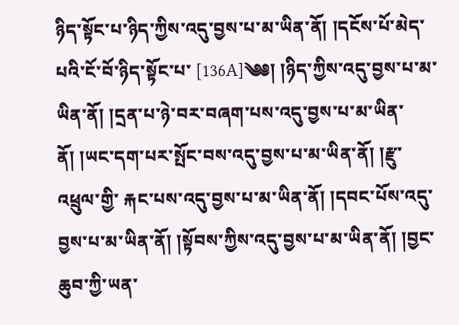ཉིད་སྟོང་པ་ཉིད་ཀྱིས་འདུ་བྱས་པ་མ་ཡིན་ནོ། །དངོས་པོ་མེད་པའི་ངོ་བོ་ཉིད་སྟོང་པ་ [136A]༄༅། །ཉིད་ཀྱིས་འདུ་བྱས་པ་མ་ཡིན་ནོ། །དྲན་པ་ཉེ་བར་བཞག་པས་འདུ་བྱས་པ་མ་ཡིན་ནོ། །ཡང་དག་པར་སྤོང་བས་འདུ་བྱས་པ་མ་ཡིན་ནོ། །རྫུ་འཕྲུལ་གྱི་ རྐང་པས་འདུ་བྱས་པ་མ་ཡིན་ནོ། །དབང་པོས་འདུ་བྱས་པ་མ་ཡིན་ནོ། །སྟོབས་ཀྱིས་འདུ་བྱས་པ་མ་ཡིན་ནོ། །བྱང་ཆུབ་ཀྱི་ཡན་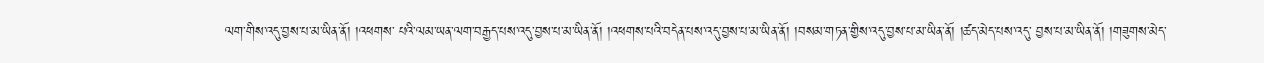ལག་གིས་འདུ་བྱས་པ་མ་ཡིན་ནོ། །འཕགས་ པའི་ལམ་ཡན་ལག་བརྒྱད་པས་འདུ་བྱས་པ་མ་ཡིན་ནོ། །འཕགས་པའི་བདེན་པས་འདུ་བྱས་པ་མ་ཡིན་ནོ། །བསམ་གཏན་གྱིས་འདུ་བྱས་པ་མ་ཡིན་ནོ། །ཚད་མེད་པས་འདུ་ བྱས་པ་མ་ཡིན་ནོ། །གཟུགས་མེད་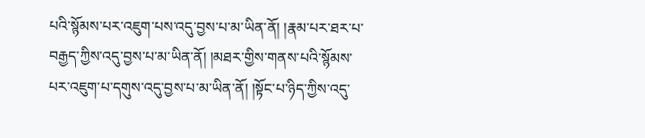པའི་སྙོམས་པར་འཇུག་པས་འདུ་བྱས་པ་མ་ཡིན་ནོ། །རྣམ་པར་ཐར་པ་བརྒྱད་ཀྱིས་འདུ་བྱས་པ་མ་ཡིན་ནོ། །མཐར་གྱིས་གནས་པའི་སྙོམས་ པར་འཇུག་པ་དགུས་འདུ་བྱས་པ་མ་ཡིན་ནོ། །སྟོང་པ་ཉིད་ཀྱིས་འདུ་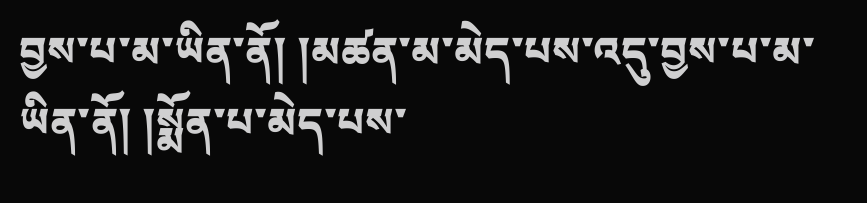བྱས་པ་མ་ཡིན་ནོ། །མཚན་མ་མེད་པས་འདུ་བྱས་པ་མ་ཡིན་ནོ། །སྨོན་པ་མེད་པས་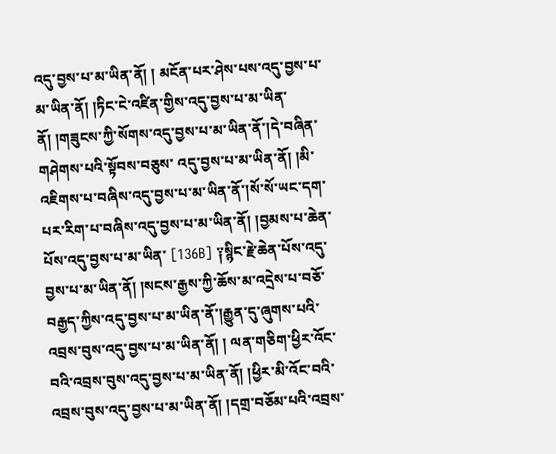འདུ་བྱས་པ་མ་ཡིན་ནོ། ། མངོན་པར་ཤེས་པས་འདུ་བྱས་པ་མ་ཡིན་ནོ། །ཏིང་ངེ་འཛིན་གྱིས་འདུ་བྱས་པ་མ་ཡིན་ནོ། །གཟུངས་ཀྱི་སོགས་འདུ་བྱས་པ་མ་ཡིན་ནོ་།དེ་བཞིན་གཤེགས་པའི་སྟོབས་བཅུས་ འདུ་བྱས་པ་མ་ཡིན་ནོ། །མི་འཇིགས་པ་བཞིས་འདུ་བྱས་པ་མ་ཡིན་ནོ་།སོ་སོ་ཡང་དག་པར་རིག་པ་བཞིས་འདུ་བྱས་པ་མ་ཡིན་ནོ། །བྱམས་པ་ཆེན་པོས་འདུ་བྱས་པ་མ་ཡིན་ [136B] ༑སྙིང་རྗེ་ཆེན་པོས་འདུ་བྱས་པ་མ་ཡིན་ནོ། །སངས་རྒྱས་ཀྱི་ཆོས་མ་འདྲེས་པ་བཅོ་བརྒྱད་ཀྱིས་འདུ་བྱས་པ་མ་ཡིན་ནོ་།རྒྱུན་དུ་ཞུགས་པའི་འབྲས་བུས་འདུ་བྱས་པ་མ་ཡིན་ནོ། ། ལན་གཅིག་ཕྱིར་འོང་བའི་འབྲས་བུས་འདུ་བྱས་པ་མ་ཡིན་ནོ། །ཕྱིར་མི་འོང་བའི་འབྲས་བུས་འདུ་བྱས་པ་མ་ཡིན་ནོ། །དགྲ་བཅོམ་པའི་འབྲས་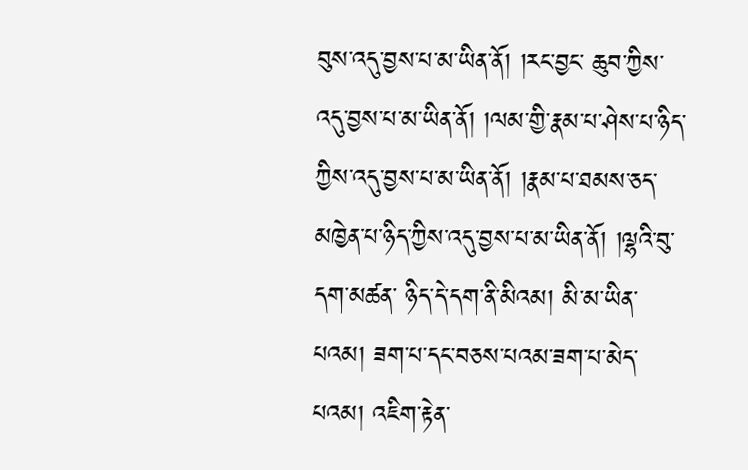བུས་འདུ་བྱས་པ་མ་ཡིན་ནོ། །རང་བྱང་ ཆུབ་ཀྱིས་འདུ་བྱས་པ་མ་ཡིན་ནོ། །ལམ་གྱི་རྣམ་པ་ཤེས་པ་ཉིད་ཀྱིས་འདུ་བྱས་པ་མ་ཡིན་ནོ། །རྣམ་པ་ཐམས་ཅད་མཁྱེན་པ་ཉིད་ཀྱིས་འདུ་བྱས་པ་མ་ཡིན་ནོ། །ལྷའི་བུ་དག་མཚན་ ཉིད་དེ་དག་ནི་མིའམ། མི་མ་ཡིན་པའམ། ཟག་པ་དང་བཅས་པའམ་ཟག་པ་མེད་པའམ། འཇིག་རྟེན་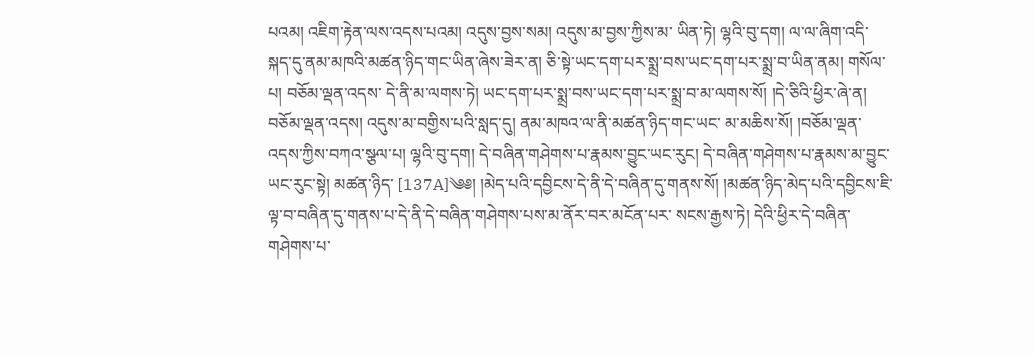པའམ། འཇིག་རྟེན་ལས་འདས་པའམ། འདུས་བྱས་སམ། འདུས་མ་བྱས་ཀྱིས་མ་ ཡིན་ཏེ། ལྷའི་བུ་དག། ལ་ལ་ཞིག་འདི་སྐད་དུ་ནམ་མཁའི་མཚན་ཉིད་གང་ཡིན་ཞེས་ཟེར་ན། ཅི་སྟེ་ཡང་དག་པར་སྨྲ་བས་ཡང་དག་པར་སྨྲ་བ་ཡིན་ནམ། གསོལ་པ། བཅོམ་ལྡན་འདས་ དེ་ནི་མ་ལགས་ཏེ། ཡང་དག་པར་སྨྲ་བས་ཡང་དག་པར་སྨྲ་བ་མ་ལགས་སོ། །དེ་ཅིའི་ཕྱིར་ཞེ་ན། བཅོམ་ལྡན་འདས། འདུས་མ་བགྱིས་པའི་སླད་དུ། ནམ་མཁའ་ལ་ནི་མཚན་ཉིད་གང་ཡང་ མ་མཆིས་སོ། །བཅོམ་ལྡན་འདས་ཀྱིས་བཀའ་སྩལ་པ། ལྷའི་བུ་དག། དེ་བཞིན་གཤེགས་པ་རྣམས་བྱུང་ཡང་རུང། དེ་བཞིན་གཤེགས་པ་རྣམས་མ་བྱུང་ཡང་རུང་སྟེ། མཚན་ཉིད་ [137A]༄༅། །མེད་པའི་དབྱིངས་དེ་ནི་དེ་བཞིན་དུ་གནས་སོ། །མཚན་ཉིད་མེད་པའི་དབྱིངས་ཇི་ལྟ་བ་བཞིན་དུ་གནས་པ་དེ་ནི་དེ་བཞིན་གཤེགས་པས་མ་ནོར་བར་མངོན་པར་ སངས་རྒྱས་ཏེ། དེའི་ཕྱིར་དེ་བཞིན་གཤེགས་པ་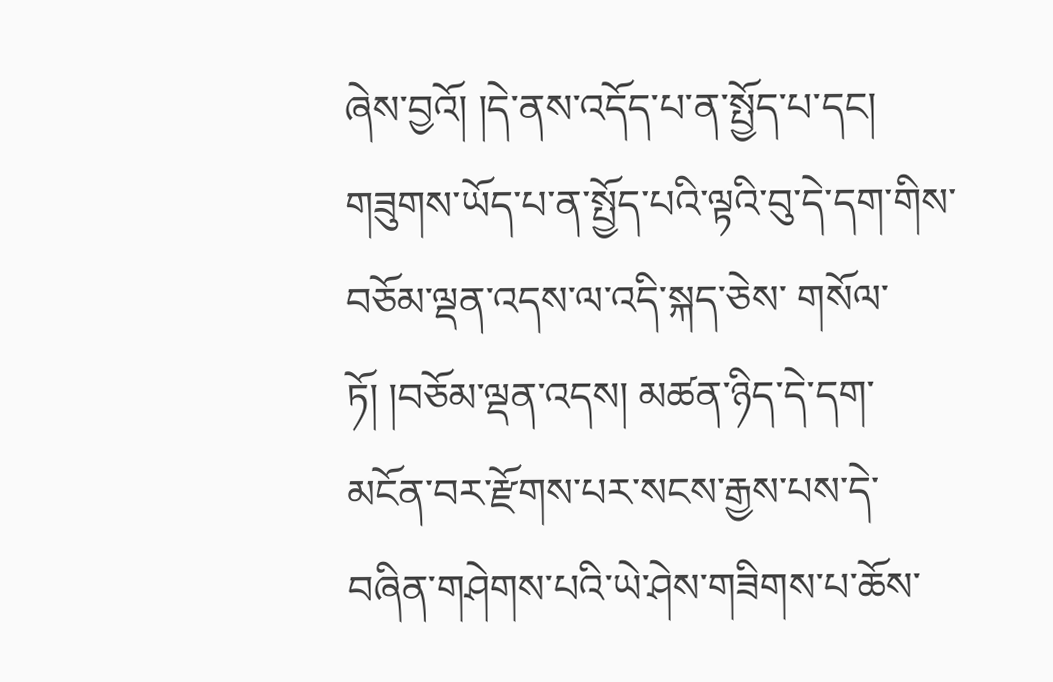ཞེས་བྱའོ། །དེ་ནས་འདོད་པ་ན་སྤྱོད་པ་དང། གཟུགས་ཡོད་པ་ན་སྤྱོད་པའི་ལྟའི་བུ་དེ་དག་གིས་བཅོམ་ལྡན་འདས་ལ་འདི་སྐད་ཅེས་ གསོལ་ཏོ། །བཅོམ་ལྡན་འདས། མཚན་ཉིད་དེ་དག་མངོན་བར་རྫོགས་པར་སངས་རྒྱས་པས་དེ་བཞིན་གཤེགས་པའི་ཡེ་ཤེས་གཟིགས་པ་ཆོས་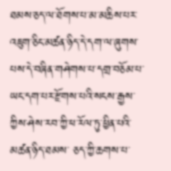ཐམས་ཅད་ལ་ཐོགས་པ་མ་མཆིས་པར་ འཇུག་ཅིང་མཚན་ཉིད་དེ་དག་ལ་ཞུགས་པས་དེ་བཞིན་གཤེགས་པ་དགྲ་བཅོམ་པ་ཡང་དག་པར་རྫོགས་པའི་སངས་རྒྱས་ཀྱིས་ཤེས་རབ་ཀྱི་ཕ་རོལ་ཏུ་ཕྱིན་པའི་མཚན་ཉིད་ཐམས་ ཅད་ཀྱི་ཆགས་པ་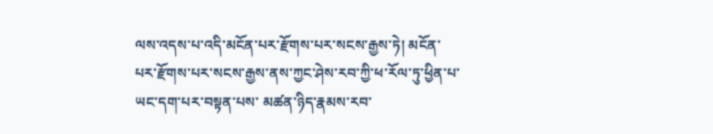ལས་འདས་པ་འདི་མངོན་པར་རྫོགས་པར་སངས་རྒྱས་ཏེ། མངོན་པར་རྫོགས་པར་སངས་རྒྱས་ནས་ཀྱང་ཤེས་རབ་ཀྱི་ཕ་རོལ་ཏུ་ཕྱིན་པ་ཡང་དག་པར་བསྟན་པས་ མཚན་ཉིད་རྣམས་རབ་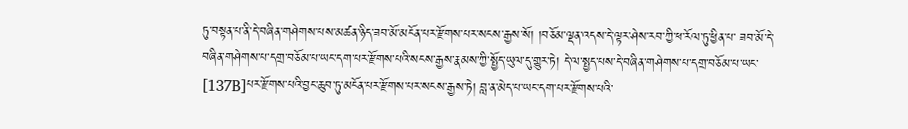ཏུ་བསྟན་པ་ནི་དེ་བཞིན་གཤེགས་པས་མཚན་ཉིད་ཟབ་མོ་མངོན་པར་རྫོགས་པར་སངས་རྒྱས་སོ། །བཅོམ་ལྡན་འདས་དེ་ལྟར་ཤེས་རབ་ཀྱི་ཕ་རོལ་ཏུ་ཕྱིན་པ་ ཟབ་མོ་དེ་བཞིན་གཤེགས་པ་དགྲ་བཅོམ་པ་ཡང་དག་པར་རྫོགས་པའི་སངས་རྒྱས་རྣམས་ཀྱི་སྤྱོད་ཡུལ་དུ་གྱུར་ཏེ། དེ་ལ་སྤྱད་པས་དེ་བཞིན་གཤེགས་པ་དགྲ་བཅོམ་པ་ཡང་ [137B]པར་རྫོགས་པའི་བྱང་ཆུབ་ཏུ་མངོན་པར་རྫོགས་པར་སངས་རྒྱས་ཏེ། བླ་ན་མེད་པ་ཡང་དག་པར་རྫོགས་པའི་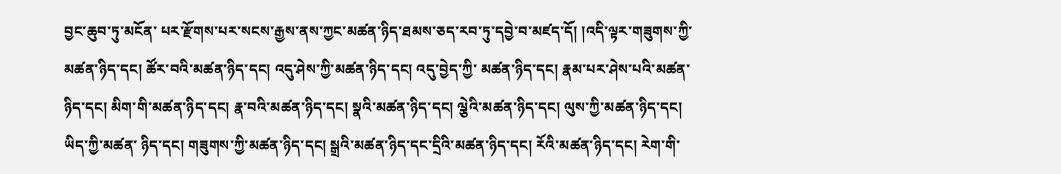བྱང་ཆུབ་ཏུ་མངོན་ པར་རྫོགས་པར་སངས་རྒྱས་ནས་ཀྱང་མཚན་ཉིད་ཐམས་ཅད་རབ་ཏུ་དབྱེ་བ་མཛད་དོ། །འདི་ལྟར་གཟུགས་ཀྱི་མཚན་ཉིད་དང། ཚོར་བའི་མཚན་ཉིད་དང། འདུ་ཤེས་ཀྱི་མཚན་ཉིད་དང། འདུ་བྱེད་ཀྱི་ མཚན་ཉིད་དང། རྣམ་པར་ཤེས་པའི་མཚན་ཉིད་དང། མིག་གི་མཚན་ཉིད་དང། རྣ་བའི་མཚན་ཉིད་དང། སྣའི་མཚན་ཉིད་དང། ལྕེའི་མཚན་ཉིད་དང། ལུས་ཀྱི་མཚན་ཉིད་དང། ཡིད་ཀྱི་མཚན་ ཉིད་དང། གཟུགས་ཀྱི་མཚན་ཉིད་དང། སྒྲའི་མཚན་ཉིད་དང་དྲིའི་མཚན་ཉིད་དང། རོའི་མཚན་ཉིད་དང། རེག་གི་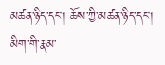མཚན་ཉིད་དང། ཆོས་ཀྱི་མཚན་ཉིད་དང། མིག་གི་རྣམ་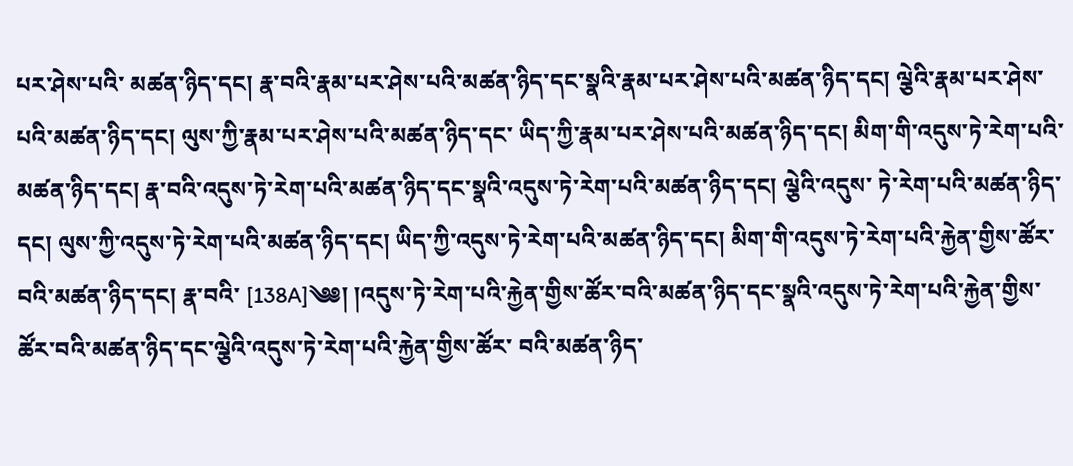པར་ཤེས་པའི་ མཚན་ཉིད་དང། རྣ་བའི་རྣམ་པར་ཤེས་པའི་མཚན་ཉིད་དང་སྣའི་རྣམ་པར་ཤེས་པའི་མཚན་ཉིད་དང། ལྕེའི་རྣམ་པར་ཤེས་པའི་མཚན་ཉིད་དང། ལུས་ཀྱི་རྣམ་པར་ཤེས་པའི་མཚན་ཉིད་དང་ ཡིད་ཀྱི་རྣམ་པར་ཤེས་པའི་མཚན་ཉིད་དང། མིག་གི་འདུས་ཏེ་རེག་པའི་མཚན་ཉིད་དང། རྣ་བའི་འདུས་ཏེ་རེག་པའི་མཚན་ཉིད་དང་སྣའི་འདུས་ཏེ་རེག་པའི་མཚན་ཉིད་དང། ལྕེའི་འདུས་ ཏེ་རེག་པའི་མཚན་ཉིད་དང། ལུས་ཀྱི་འདུས་ཏེ་རེག་པའི་མཚན་ཉིད་དང། ཡིད་ཀྱི་འདུས་ཏེ་རེག་པའི་མཚན་ཉིད་དང། མིག་གི་འདུས་ཏེ་རེག་པའི་རྐྱེན་གྱིས་ཚོར་བའི་མཚན་ཉིད་དང། རྣ་བའི་ [138A]༄༅། །འདུས་ཏེ་རེག་པའི་རྐྱེན་གྱིས་ཚོར་བའི་མཚན་ཉིད་དང་སྣའི་འདུས་ཏེ་རེག་པའི་རྐྱེན་གྱིས་ཚོར་བའི་མཚན་ཉིད་དང་ལྕེའི་འདུས་ཏེ་རེག་པའི་རྐྱེན་གྱིས་ཚོར་ བའི་མཚན་ཉིད་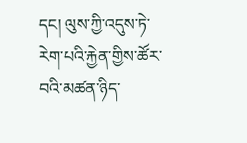དང། ལུས་ཀྱི་འདུས་ཏེ་རེག་པའི་རྐྱེན་གྱིས་ཚོར་བའི་མཚན་ཉིད་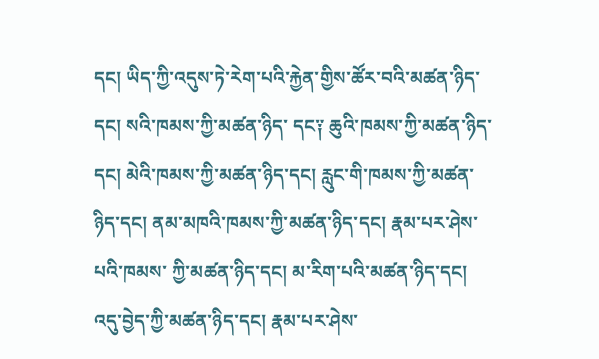དང། ཡིད་ཀྱི་འདུས་ཏེ་རེག་པའི་རྐྱེན་གྱིས་ཚོར་བའི་མཚན་ཉིད་དང། སའི་ཁམས་ཀྱི་མཚན་ཉིད་ དང༑ ཆུའི་ཁམས་ཀྱི་མཚན་ཉིད་དང། མེའི་ཁམས་ཀྱི་མཚན་ཉིད་དང། རླུང་གི་ཁམས་ཀྱི་མཚན་ཉིད་དང། ནམ་མཁའི་ཁམས་ཀྱི་མཚན་ཉིད་དང། རྣམ་པར་ཤེས་པའི་ཁམས་ ཀྱི་མཚན་ཉིད་དང། མ་རིག་པའི་མཚན་ཉིད་དང། འདུ་བྱེད་ཀྱི་མཚན་ཉིད་དང། རྣམ་པར་ཤེས་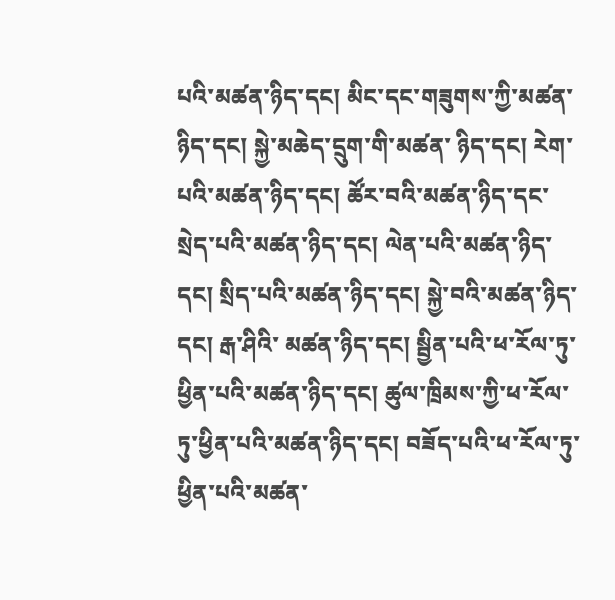པའི་མཚན་ཉིད་དང། མིང་དང་གཟུགས་ཀྱི་མཚན་ཉིད་དང། སྐྱེ་མཆེད་དྲུག་གི་མཚན་ ཉིད་དང། རེག་པའི་མཚན་ཉིད་དང། ཚོར་བའི་མཚན་ཉིད་དང་སྲེད་པའི་མཚན་ཉིད་དང། ལེན་པའི་མཚན་ཉིད་དང། སྲིད་པའི་མཚན་ཉིད་དང། སྐྱེ་བའི་མཚན་ཉིད་དང། རྒ་ཤིའི་ མཚན་ཉིད་དང། སྦྱིན་པའི་ཕ་རོལ་ཏུ་ཕྱིན་པའི་མཚན་ཉིད་དང། ཚུལ་ཁྲིམས་ཀྱི་ཕ་རོལ་ཏུ་ཕྱིན་པའི་མཚན་ཉིད་དང། བཟོད་པའི་ཕ་རོལ་ཏུ་ཕྱིན་པའི་མཚན་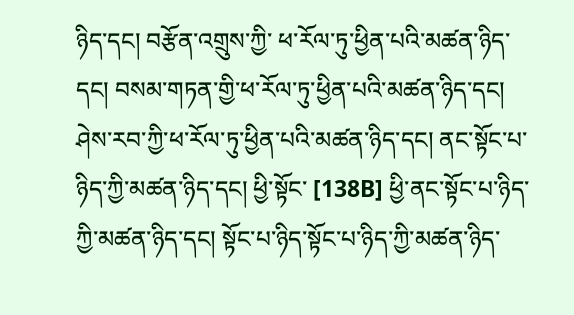ཉིད་དང། བརྩོན་འགྲུས་ཀྱི་ ཕ་རོལ་ཏུ་ཕྱིན་པའི་མཚན་ཉིད་དང། བསམ་གཏན་གྱི་ཕ་རོལ་ཏུ་ཕྱིན་པའི་མཚན་ཉིད་དང། ཤེས་རབ་ཀྱི་ཕ་རོལ་ཏུ་ཕྱིན་པའི་མཚན་ཉིད་དང། ནང་སྟོང་པ་ཉིད་ཀྱི་མཚན་ཉིད་དང། ཕྱི་སྟོང་ [138B] ཕྱི་ནང་སྟོང་པ་ཉིད་ཀྱི་མཚན་ཉིད་དང། སྟོང་པ་ཉིད་སྟོང་པ་ཉིད་ཀྱི་མཚན་ཉིད་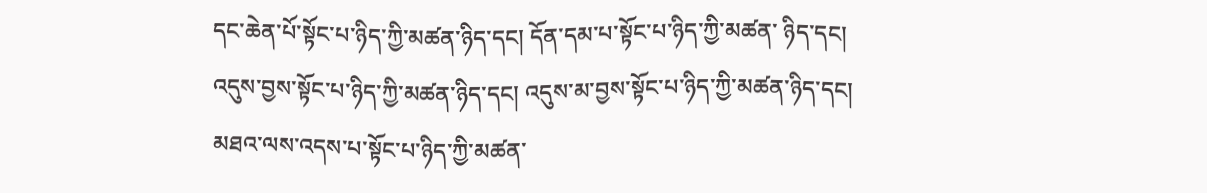དང་ཆེན་པོ་སྟོང་པ་ཉིད་ཀྱི་མཚན་ཉིད་དང། དོན་དམ་པ་སྟོང་པ་ཉིད་ཀྱི་མཚན་ ཉིད་དང། འདུས་བྱས་སྟོང་པ་ཉིད་ཀྱི་མཚན་ཉིད་དང། འདུས་མ་བྱས་སྟོང་པ་ཉིད་ཀྱི་མཚན་ཉིད་དང། མཐའ་ལས་འདས་པ་སྟོང་པ་ཉིད་ཀྱི་མཚན་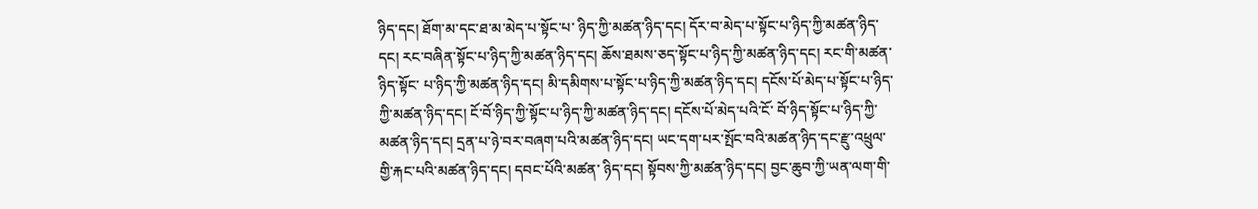ཉིད་དང། ཐོག་མ་དང་ཐ་མ་མེད་པ་སྟོང་པ་ ཉིད་ཀྱི་མཚན་ཉིད་དང། དོར་བ་མེད་པ་སྟོང་པ་ཉིད་ཀྱི་མཚན་ཉིད་དང། རང་བཞིན་སྟོང་པ་ཉིད་ཀྱི་མཚན་ཉིད་དང། ཆོས་ཐམས་ཅད་སྟོང་པ་ཉིད་ཀྱི་མཚན་ཉིད་དང། རང་གི་མཚན་ཉིད་སྟོང་ པ་ཉིད་ཀྱི་མཚན་ཉིད་དང། མི་དམིགས་པ་སྟོང་པ་ཉིད་ཀྱི་མཚན་ཉིད་དང། དངོས་པོ་མེད་པ་སྟོང་པ་ཉིད་ཀྱི་མཚན་ཉིད་དང། ངོ་བོ་ཉིད་ཀྱི་སྟོང་པ་ཉིད་ཀྱི་མཚན་ཉིད་དང། དངོས་པོ་མེད་པའི་ངོ་ བོ་ཉིད་སྟོང་པ་ཉིད་ཀྱི་མཚན་ཉིད་དང། དྲན་པ་ཉེ་བར་བཞག་པའི་མཚན་ཉིད་དང། ཡང་དག་པར་སྤོང་བའི་མཚན་ཉིད་དང་རྫུ་འཕྲུལ་གྱི་རྐང་པའི་མཚན་ཉིད་དང། དབང་པོའི་མཚན་ ཉིད་དང། སྟོབས་ཀྱི་མཚན་ཉིད་དང། བྱང་ཆུབ་ཀྱི་ཡན་ལག་གི་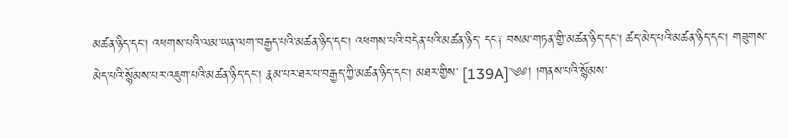མཚན་ཉིད་དང། འཕགས་པའི་ལམ་ཡན་ལག་བརྒྱད་པའི་མཚན་ཉིད་དང། འཕགས་པའི་བདེན་པའི་མཚན་ཉིད་ དང༑ བསམ་གཏན་གྱི་མཚན་ཉིད་དང། ཚད་མེད་པའི་མཚན་ཉིད་དང། གཟུགས་མེད་པའི་སྙོམས་པར་འཇུག་པའི་མཚན་ཉིད་དང། རྣམ་པར་ཐར་པ་བརྒྱད་ཀྱི་མཚན་ཉིད་དང། མཐར་གྱིས་ [139A]༄༅། །གནས་པའི་སྙོམས་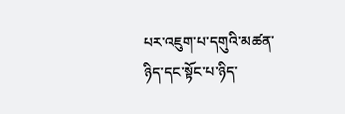པར་འཇུག་པ་དགུའི་མཚན་ཉིད་དང་སྟོང་པ་ཉིད་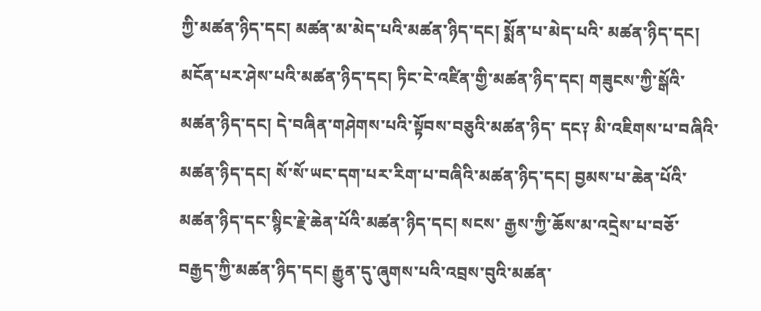ཀྱི་མཚན་ཉིད་དང། མཚན་མ་མེད་པའི་མཚན་ཉིད་དང། སྨོན་པ་མེད་པའི་ མཚན་ཉིད་དང། མངོན་པར་ཤེས་པའི་མཚན་ཉིད་དང། ཏིང་ངེ་འཛིན་གྱི་མཚན་ཉིད་དང། གཟུངས་ཀྱི་སྒོའི་མཚན་ཉིད་དང། དེ་བཞིན་གཤེགས་པའི་སྟོབས་བཅུའི་མཚན་ཉིད་ དང༑ མི་འཇིགས་པ་བཞིའི་མཚན་ཉིད་དང། སོ་སོ་ཡང་དག་པར་རིག་པ་བཞིའི་མཚན་ཉིད་དང། བྱམས་པ་ཆེན་པོའི་མཚན་ཉིད་དང་སྙིང་རྗེ་ཆེན་པོའི་མཚན་ཉིད་དང། སངས་ རྒྱས་ཀྱི་ཆོས་མ་འདྲེས་པ་བཅོ་བརྒྱད་ཀྱི་མཚན་ཉིད་དང། རྒྱུན་དུ་ཞུགས་པའི་འབྲས་བུའི་མཚན་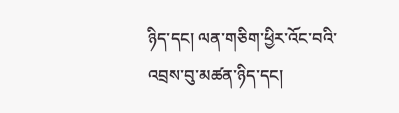ཉིད་དང། ལན་གཅིག་ཕྱིར་འོང་བའི་འབྲས་བུ་མཚན་ཉིད་དང།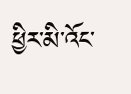ཕྱིར་མི་འོང་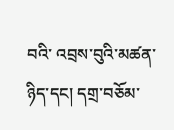བའི་ འབྲས་བུའི་མཚན་ཉིད་དང། དགྲ་བཅོམ་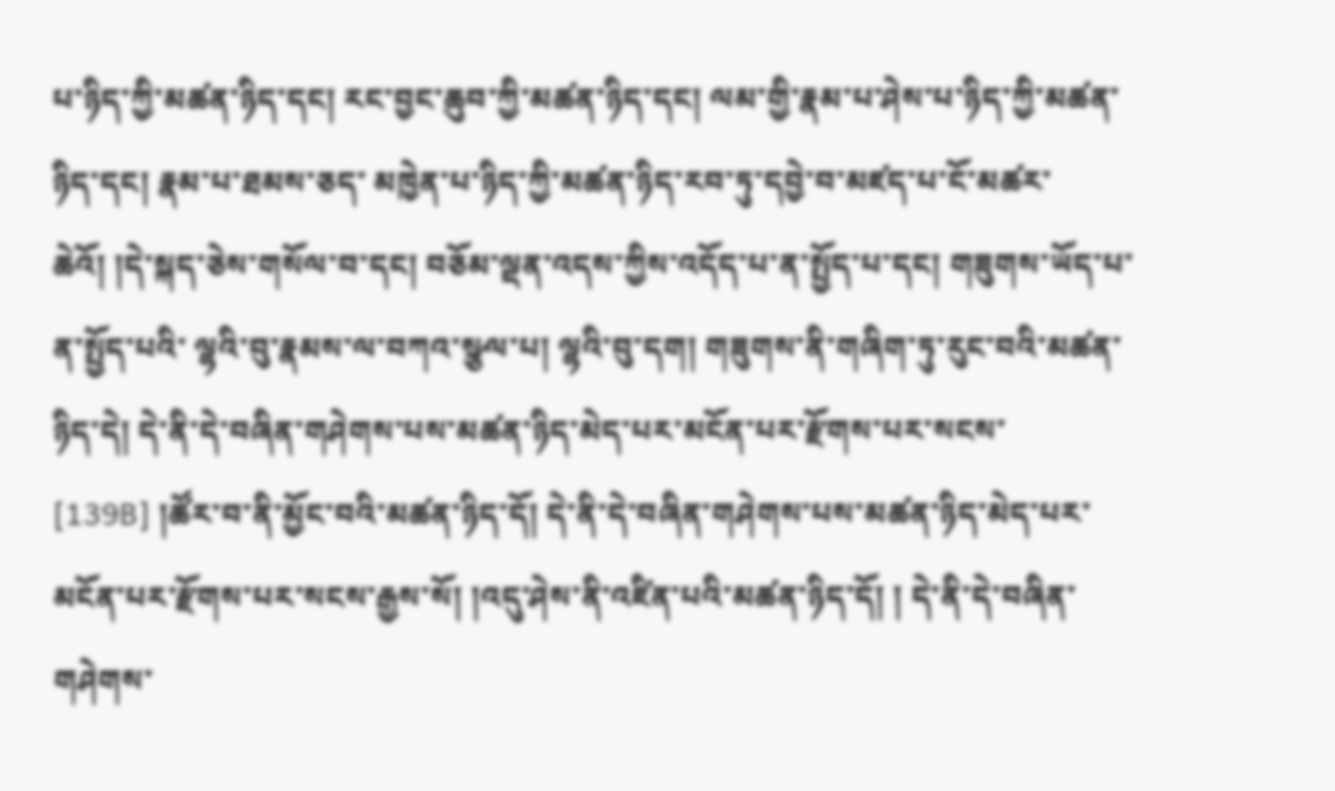པ་ཉིད་ཀྱི་མཚན་ཉིད་དང། རང་བྱང་ཆུབ་ཀྱི་མཚན་ཉིད་དང། ལམ་གྱི་རྣམ་པ་ཤེས་པ་ཉིད་ཀྱི་མཚན་ཉིད་དང། རྣམ་པ་ཐམས་ཅད་ མཁྱེན་པ་ཉིད་ཀྱི་མཚན་ཉིད་རབ་ཏུ་དབྱེ་བ་མཛད་པ་ངོ་མཚར་ཆེའོ། །དེ་སྐད་ཅེས་གསོལ་བ་དང། བཅོམ་ལྡན་འདས་ཀྱིས་འདོད་པ་ན་སྤྱོད་པ་དང། གཟུགས་ཡོད་པ་ན་སྤྱོད་པའི་ ལྷའི་བུ་རྣམས་ལ་བཀའ་སྩལ་པ། ལྷའི་བུ་དག། གཟུགས་ནི་གཞིག་ཏུ་རུང་བའི་མཚན་ཉིད་དེ། དེ་ནི་དེ་བཞིན་གཤེགས་པས་མཚན་ཉིད་མེད་པར་མངོན་པར་རྫོགས་པར་སངས་ [139B] །ཚོར་བ་ནི་མྱོང་བའི་མཚན་ཉིད་དོ། དེ་ནི་དེ་བཞིན་གཤེགས་པས་མཚན་ཉིད་མེད་པར་མངོན་པར་རྫོགས་པར་སངས་རྒྱས་སོ། །འདུ་ཤེས་ནི་འཛིན་པའི་མཚན་ཉིད་དོ། ། དེ་ནི་དེ་བཞིན་གཤེགས་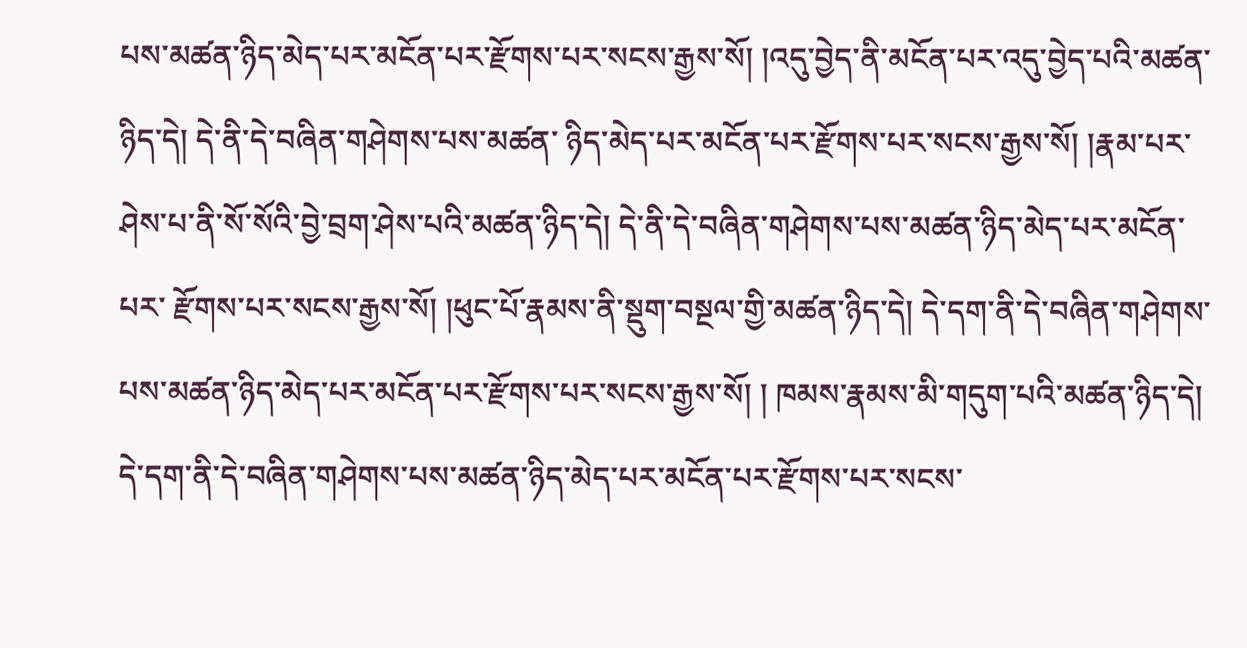པས་མཚན་ཉིད་མེད་པར་མངོན་པར་རྫོགས་པར་སངས་རྒྱས་སོ། །འདུ་བྱེད་ནི་མངོན་པར་འདུ་བྱེད་པའི་མཚན་ཉིད་དེ། དེ་ནི་དེ་བཞིན་གཤེགས་པས་མཚན་ ཉིད་མེད་པར་མངོན་པར་རྫོགས་པར་སངས་རྒྱས་སོ། །རྣམ་པར་ཤེས་པ་ནི་སོ་སོའི་བྱེ་བྲག་ཤེས་པའི་མཚན་ཉིད་དེ། དེ་ནི་དེ་བཞིན་གཤེགས་པས་མཚན་ཉིད་མེད་པར་མངོན་པར་ རྫོགས་པར་སངས་རྒྱས་སོ། །ཕུང་པོ་རྣམས་ནི་སྡུག་བསྔལ་གྱི་མཚན་ཉིད་དེ། དེ་དག་ནི་དེ་བཞིན་གཤེགས་པས་མཚན་ཉིད་མེད་པར་མངོན་པར་རྫོགས་པར་སངས་རྒྱས་སོ། ། ཁམས་རྣམས་མི་གདུག་པའི་མཚན་ཉིད་དེ། དེ་དག་ནི་དེ་བཞིན་གཤེགས་པས་མཚན་ཉིད་མེད་པར་མངོན་པར་རྫོགས་པར་སངས་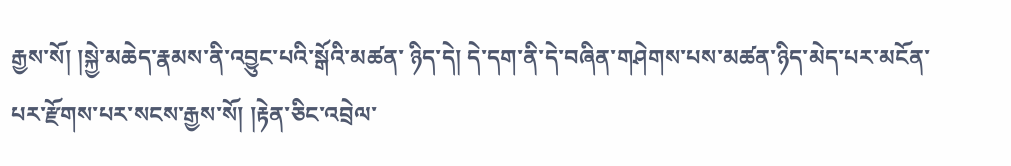རྒྱས་སོ། །སྐྱེ་མཆེད་རྣམས་ནི་འབྱུང་པའི་སྒོའི་མཚན་ ཉིད་དེ། དེ་དག་ནི་དེ་བཞིན་གཤེགས་པས་མཚན་ཉིད་མེད་པར་མངོན་པར་རྫོགས་པར་སངས་རྒྱས་སོ། །རྟེན་ཅིང་འབྲེལ་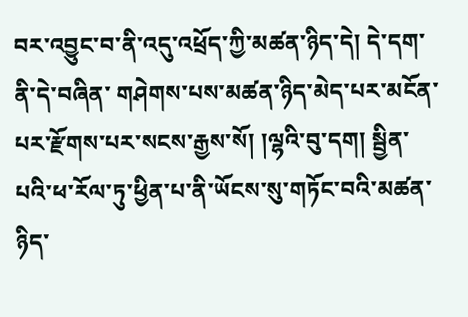བར་འབྱུང་བ་ནི་འདུ་འཕྲོད་ཀྱི་མཚན་ཉིད་དེ། དེ་དག་ནི་དེ་བཞིན་ གཤེགས་པས་མཚན་ཉིད་མེད་པར་མངོན་པར་རྫོགས་པར་སངས་རྒྱས་སོ། །ལྷའི་བུ་དག། སྦྱིན་པའི་ཕ་རོལ་ཏུ་ཕྱིན་པ་ནི་ཡོངས་སུ་གཏོང་བའི་མཚན་ཉིད་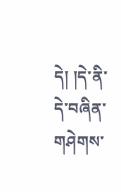དེ། །དེ་ནི་དེ་བཞིན་གཤེགས་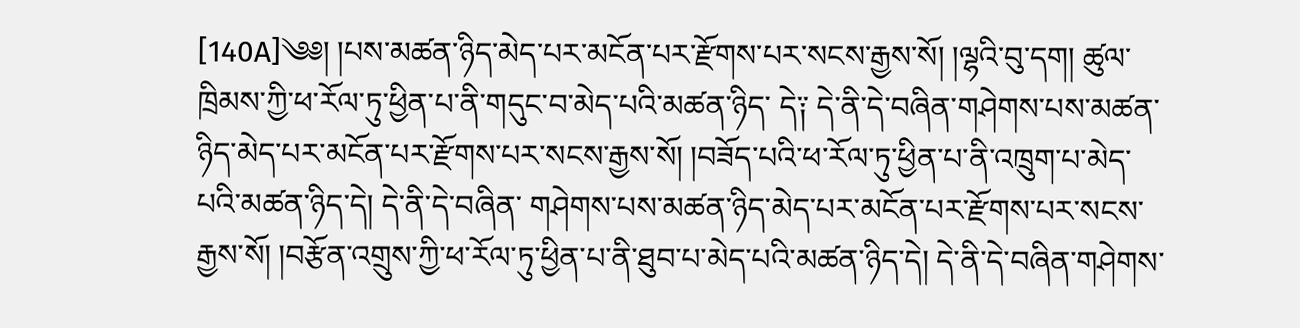[140A]༄༅། །པས་མཚན་ཉིད་མེད་པར་མངོན་པར་རྫོགས་པར་སངས་རྒྱས་སོ། །ལྷའི་བུ་དག། ཚུལ་ཁྲིམས་ཀྱི་ཕ་རོལ་ཏུ་ཕྱིན་པ་ནི་གདུང་བ་མེད་པའི་མཚན་ཉིད་ དེ༑ དེ་ནི་དེ་བཞིན་གཤེགས་པས་མཚན་ཉིད་མེད་པར་མངོན་པར་རྫོགས་པར་སངས་རྒྱས་སོ། །བཟོད་པའི་ཕ་རོལ་ཏུ་ཕྱིན་པ་ནི་འཁྲུག་པ་མེད་པའི་མཚན་ཉིད་དེ། དེ་ནི་དེ་བཞིན་ གཤེགས་པས་མཚན་ཉིད་མེད་པར་མངོན་པར་རྫོགས་པར་སངས་རྒྱས་སོ། །བརྩོན་འགྲུས་ཀྱི་ཕ་རོལ་ཏུ་ཕྱིན་པ་ནི་ཐུབ་པ་མེད་པའི་མཚན་ཉིད་དེ། དེ་ནི་དེ་བཞིན་གཤེགས་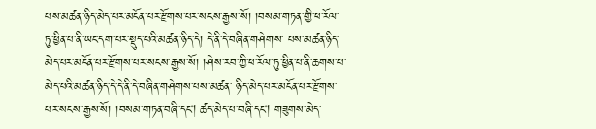པས་མཚན་ཉིད་མེད་པར་མངོན་པར་རྫོགས་པར་སངས་རྒྱས་སོ། །བསམ་གཏན་གྱི་ཕ་རོལ་ཏུ་ཕྱིན་པ་ནི་ཡང་དག་པར་སྡུད་པའི་མཚན་ཉིད་དེ། དེ་ནི་དེ་བཞིན་གཤེགས་ པས་མཚན་ཉིད་མེད་པར་མངོན་པར་རྫོགས་པར་སངས་རྒྱས་སོ། །ཤེས་རབ་ཀྱི་ཕ་རོལ་ཏུ་ཕྱིན་པ་ནི་ཆགས་པ་མེད་པའི་མཚན་ཉིད་དེ་དེ་ནི་དེ་བཞིན་གཤེགས་པས་མཚན་ ཉིད་མེད་པར་མངོན་པར་རྫོགས་པར་སངས་རྒྱས་སོ། །བསམ་གཏན་བཞི་དང། ཚད་མེད་པ་བཞི་དང། གཟུགས་མེད་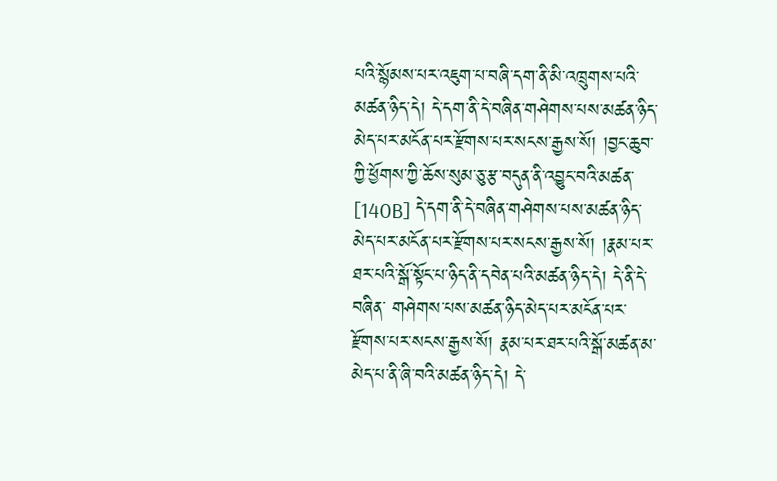པའི་སྙོམས་པར་འཇུག་པ་བཞི་དག་ནི་མི་འཁྲུགས་པའི་ མཚན་ཉིད་དེ། དེ་དག་ནི་དེ་བཞིན་གཤེགས་པས་མཚན་ཉིད་མེད་པར་མངོན་པར་རྫོགས་པར་སངས་རྒྱས་སོ། །བྱང་ཆུབ་ཀྱི་ཕྱོགས་ཀྱི་ཆོས་སུམ་ཅུ་རྩ་བདུན་ནི་འབྱུང་བའི་མཚན་ [140B] དེ་དག་ནི་དེ་བཞིན་གཤེགས་པས་མཚན་ཉིད་མེད་པར་མངོན་པར་རྫོགས་པར་སངས་རྒྱས་སོ། །རྣམ་པར་ཐར་པའི་སྒོ་སྟོང་པ་ཉིད་ནི་དབེན་པའི་མཚན་ཉིད་དེ། དེ་ནི་དེ་བཞིན་ གཤེགས་པས་མཚན་ཉིད་མེད་པར་མངོན་པར་རྫོགས་པར་སངས་རྒྱས་སོ། རྣམ་པར་ཐར་པའི་སྒོ་མཚན་མ་མེད་པ་ནི་ཞི་བའི་མཚན་ཉིད་དེ། དེ་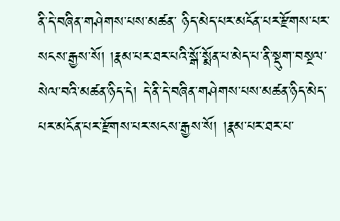ནི་དེ་བཞིན་གཤེགས་པས་མཚན་ ཉིད་མེད་པར་མངོན་པར་རྫོགས་པར་སངས་རྒྱས་སོ། །རྣམ་པར་ཐར་པའི་སྒོ་སྨོན་པ་མེད་པ་ནི་སྡུག་བསྔལ་སེལ་བའི་མཚན་ཉིད་དེ། དེ་ནི་དེ་བཞིན་གཤེགས་པས་མཚན་ཉིད་མེད་ པར་མངོན་པར་རྫོགས་པར་སངས་རྒྱས་སོ། །རྣམ་པར་ཐར་པ་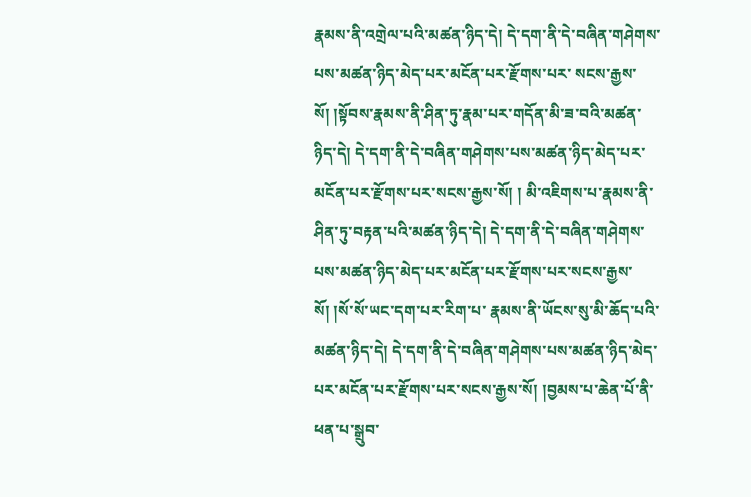རྣམས་ནི་འགྲེལ་པའི་མཚན་ཉིད་དེ། དེ་དག་ནི་དེ་བཞིན་གཤེགས་པས་མཚན་ཉིད་མེད་པར་མངོན་པར་རྫོགས་པར་ སངས་རྒྱས་སོ། །སྟོབས་རྣམས་ནི་ཤིན་ཏུ་རྣམ་པར་གདོན་མི་ཟ་བའི་མཚན་ཉིད་དེ། དེ་དག་ནི་དེ་བཞིན་གཤེགས་པས་མཚན་ཉིད་མེད་པར་མངོན་པར་རྫོགས་པར་སངས་རྒྱས་སོ། ། མི་འཇིགས་པ་རྣམས་ནི་ཤིན་ཏུ་བརྟན་པའི་མཚན་ཉིད་དེ། དེ་དག་ནི་དེ་བཞིན་གཤེགས་པས་མཚན་ཉིད་མེད་པར་མངོན་པར་རྫོགས་པར་སངས་རྒྱས་སོ། །སོ་སོ་ཡང་དག་པར་རིག་པ་ རྣམས་ནི་ཡོངས་སུ་མི་ཆོད་པའི་མཚན་ཉིད་དེ། དེ་དག་ནི་དེ་བཞིན་གཤེགས་པས་མཚན་ཉིད་མེད་པར་མངོན་པར་རྫོགས་པར་སངས་རྒྱས་སོ། །བྱམས་པ་ཆེན་པོ་ནི་ཕན་པ་སྒྲུབ་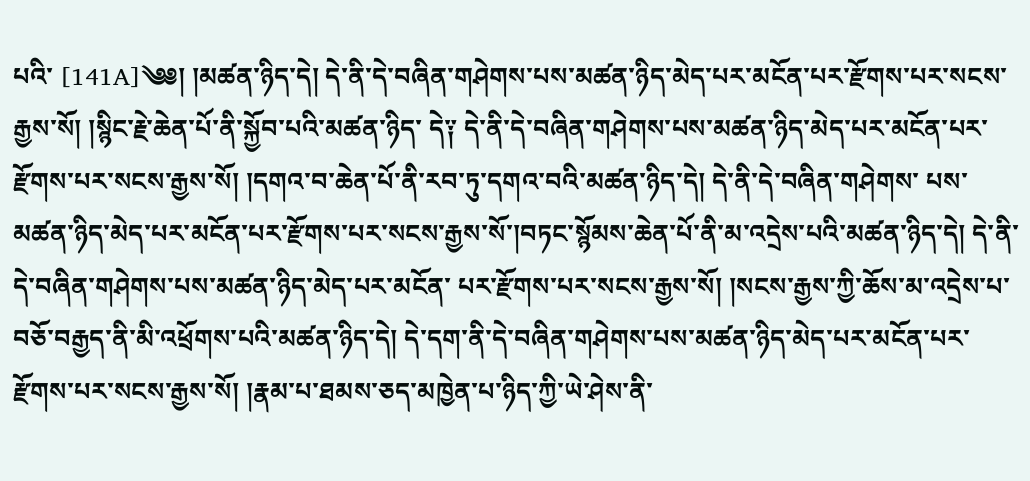པའི་ [141A]༄༅། །མཚན་ཉིད་དེ། དེ་ནི་དེ་བཞིན་གཤེགས་པས་མཚན་ཉིད་མེད་པར་མངོན་པར་རྫོགས་པར་སངས་རྒྱས་སོ། །སྙིང་རྗེ་ཆེན་པོ་ནི་སྐྱོབ་པའི་མཚན་ཉིད་ དེ༑ དེ་ནི་དེ་བཞིན་གཤེགས་པས་མཚན་ཉིད་མེད་པར་མངོན་པར་རྫོགས་པར་སངས་རྒྱས་སོ། །དགའ་བ་ཆེན་པོ་ནི་རབ་ཏུ་དགའ་བའི་མཚན་ཉིད་དེ། དེ་ནི་དེ་བཞིན་གཤེགས་ པས་མཚན་ཉིད་མེད་པར་མངོན་པར་རྫོགས་པར་སངས་རྒྱས་སོ་།བཏང་སྙོམས་ཆེན་པོ་ནི་མ་འདྲེས་པའི་མཚན་ཉིད་དེ། དེ་ནི་དེ་བཞིན་གཤེགས་པས་མཚན་ཉིད་མེད་པར་མངོན་ པར་རྫོགས་པར་སངས་རྒྱས་སོ། །སངས་རྒྱས་ཀྱི་ཆོས་མ་འདྲེས་པ་བཅོ་བརྒྱད་ནི་མི་འཕྲོགས་པའི་མཚན་ཉིད་དེ། དེ་དག་ནི་དེ་བཞིན་གཤེགས་པས་མཚན་ཉིད་མེད་པར་མངོན་པར་ རྫོགས་པར་སངས་རྒྱས་སོ། །རྣམ་པ་ཐམས་ཅད་མཁྱེན་པ་ཉིད་ཀྱི་ཡེ་ཤེས་ནི་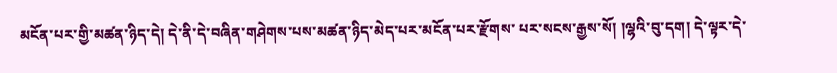མངོན་པར་གྱི་མཚན་ཉིད་དེ། དེ་ནི་དེ་བཞིན་གཤེགས་པས་མཚན་ཉིད་མེད་པར་མངོན་པར་རྫོགས་ པར་སངས་རྒྱས་སོ། །ལྷའི་བུ་དག། དེ་ལྟར་དེ་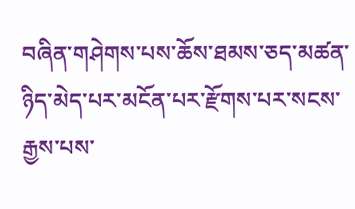བཞིན་གཤེགས་པས་ཆོས་ཐམས་ཅད་མཚན་ཉིད་མེད་པར་མངོན་པར་རྫོགས་པར་སངས་རྒྱས་པས་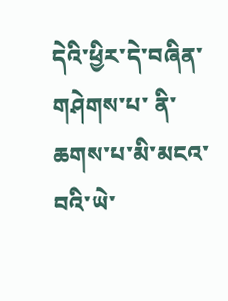དེའི་ཕྱིར་དེ་བཞིན་གཤེགས་པ་ ནི་ཆགས་པ་མི་མངའ་བའི་ཡེ་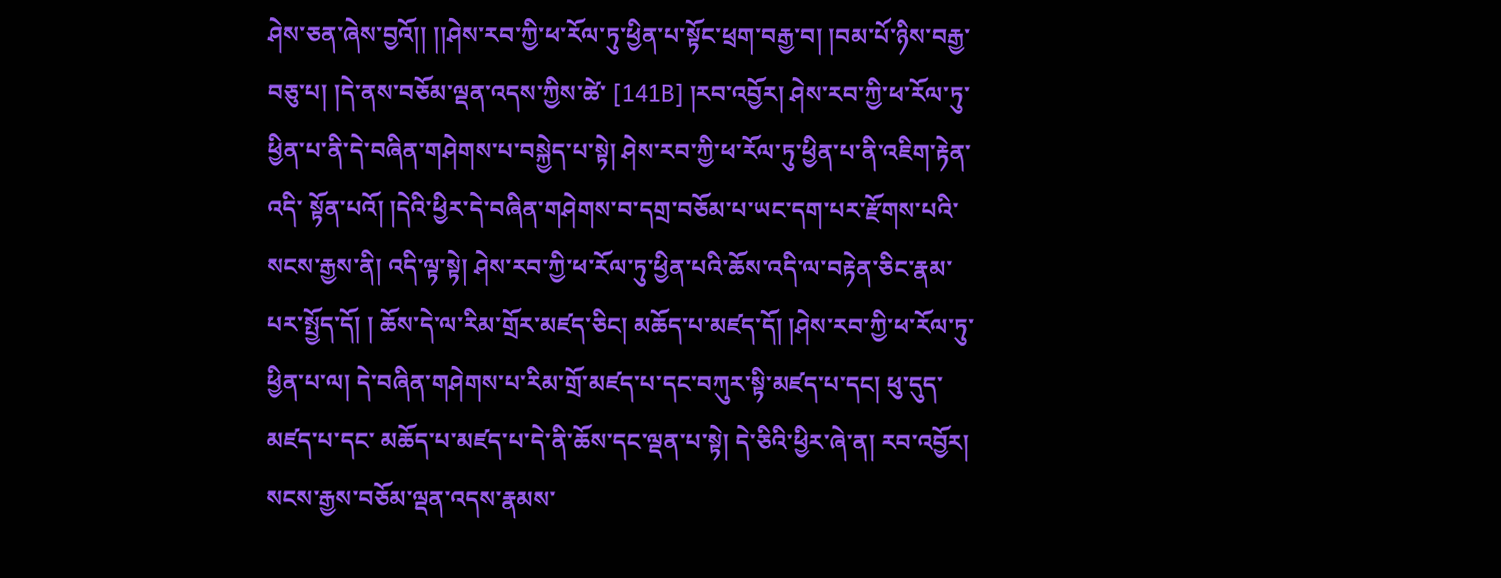ཤེས་ཅན་ཞེས་བྱའོ།། །།ཤེས་རབ་ཀྱི་ཕ་རོལ་ཏུ་ཕྱིན་པ་སྟོང་ཕྲག་བརྒྱ་བ། །བམ་པོ་ཉིས་བརྒྱ་བཅུ་པ། །དེ་ནས་བཅོམ་ལྡན་འདས་ཀྱིས་ཚེ་ [141B] །རབ་འབྱོར། ཤེས་རབ་ཀྱི་ཕ་རོལ་ཏུ་ཕྱིན་པ་ནི་དེ་བཞིན་གཤེགས་པ་བསྐྱེད་པ་སྟེ། ཤེས་རབ་ཀྱི་ཕ་རོལ་ཏུ་ཕྱིན་པ་ནི་འཇིག་རྟེན་འདི་ སྟོན་པའོ། །དེའི་ཕྱིར་དེ་བཞིན་གཤེགས་བ་དགྲ་བཅོམ་པ་ཡང་དག་པར་རྫོགས་པའི་སངས་རྒྱས་ནི། འདི་ལྟ་སྟེ། ཤེས་རབ་ཀྱི་ཕ་རོལ་ཏུ་ཕྱིན་པའི་ཆོས་འདི་ལ་བརྟེན་ཅིང་རྣམ་པར་སྤྱོད་དོ། ། ཆོས་དེ་ལ་རིམ་གྲོར་མཛད་ཅིང། མཆོད་པ་མཛད་དོ། །ཤེས་རབ་ཀྱི་ཕ་རོལ་ཏུ་ཕྱིན་པ་ལ། དེ་བཞིན་གཤེགས་པ་རིམ་གྲོ་མཛད་པ་དང་བཀུར་སྟི་མཛད་པ་དང། ཕུ་དུད་མཛད་པ་དང་ མཆོད་པ་མཛད་པ་དེ་ནི་ཆོས་དང་ལྡན་པ་སྟེ། དེ་ཅིའི་ཕྱིར་ཞེ་ན། རབ་འབྱོར། སངས་རྒྱས་བཅོམ་ལྡན་འདས་རྣམས་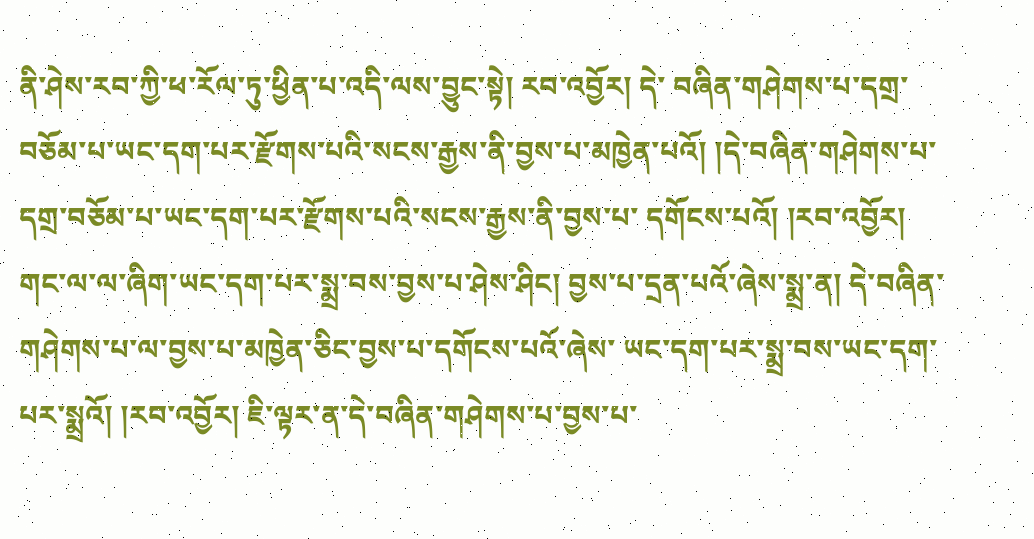ནི་ཤེས་རབ་ཀྱི་ཕ་རོལ་ཏུ་ཕྱིན་པ་འདི་ལས་བྱུང་སྟེ། རབ་འབྱོར། དེ་ བཞིན་གཤེགས་པ་དགྲ་བཅོམ་པ་ཡང་དག་པར་རྫོགས་པའི་སངས་རྒྱས་ནི་བྱས་པ་མཁྱེན་པའོ། །དེ་བཞིན་གཤེགས་པ་དགྲ་བཅོམ་པ་ཡང་དག་པར་རྫོགས་པའི་སངས་རྒྱས་ནི་བྱས་པ་ དགོངས་པའོ། །རབ་འབྱོར། གང་ལ་ལ་ཞིག་ཡང་དག་པར་སྨྲ་བས་བྱས་པ་ཤེས་ཤིང། བྱས་པ་དྲན་པའོ་ཞེས་སྨྲ་ན། དེ་བཞིན་གཤེགས་པ་ལ་བྱས་པ་མཁྱེན་ཅིང་བྱས་པ་དགོངས་པའོ་ཞེས་ ཡང་དག་པར་སྨྲ་བས་ཡང་དག་པར་སྨྲའོ། །རབ་འབྱོར། ཇི་ལྟར་ན་དེ་བཞིན་གཤེགས་པ་བྱས་པ་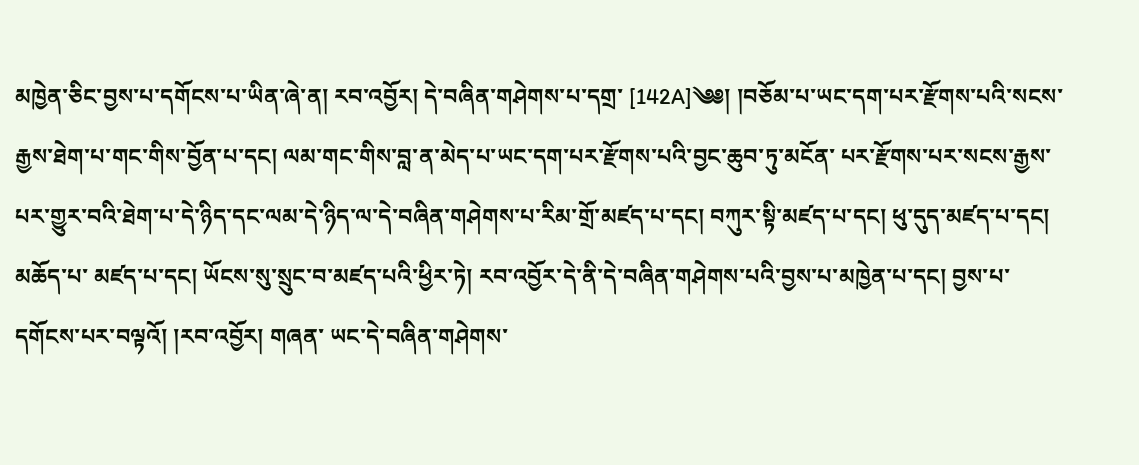མཁྱེན་ཅིང་བྱས་པ་དགོངས་པ་ཡིན་ཞེ་ན། རབ་འབྱོར། དེ་བཞིན་གཤེགས་པ་དགྲ་ [142A]༄༅། །བཅོམ་པ་ཡང་དག་པར་རྫོགས་པའི་སངས་རྒྱས་ཐེག་པ་གང་གིས་བྱོན་པ་དང། ལམ་གང་གིས་བླ་ན་མེད་པ་ཡང་དག་པར་རྫོགས་པའི་བྱང་ཆུབ་ཏུ་མངོན་ པར་རྫོགས་པར་སངས་རྒྱས་པར་གྱུར་བའི་ཐེག་པ་དེ་ཉིད་དང་ལམ་དེ་ཉིད་ལ་དེ་བཞིན་གཤེགས་པ་རིམ་གྲོ་མཛད་པ་དང། བཀུར་སྟི་མཛད་པ་དང། ཕུ་དུད་མཛད་པ་དང། མཆོད་པ་ མཛད་པ་དང། ཡོངས་སུ་སྲུང་བ་མཛད་པའི་ཕྱིར་ཏེ། རབ་འབྱོར་དེ་ནི་དེ་བཞིན་གཤེགས་པའི་བྱས་པ་མཁྱེན་པ་དང། བྱས་པ་དགོངས་པར་བལྟའོ། །རབ་འབྱོར། གཞན་ ཡང་དེ་བཞིན་གཤེགས་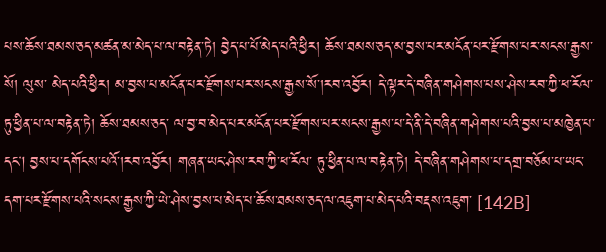པས་ཆོས་ཐམས་ཅད་མཚན་མ་མེད་པ་ལ་བརྟེན་ཏེ། བྱེད་པ་པོ་མེད་པའི་ཕྱིར། ཆོས་ཐམས་ཅད་མ་བྱས་པར་མངོན་པར་རྫོགས་པར་སངས་རྒྱས་སོ། ལུས་ མེད་པའི་ཕྱིར། མ་བྱས་པ་མངོན་པར་རྫོགས་པར་སངས་རྒྱས་སོ་།རབ་འབྱོར། དེ་ལྟར་དེ་བཞིན་གཤེགས་པས་ཤེས་རབ་ཀྱི་ཕ་རོལ་ཏུ་ཕྱིན་པ་ལ་བརྟེན་ཏེ། ཆོས་ཐམས་ཅད་ ལ་བྱ་བ་མེད་པར་མངོན་པར་རྫོགས་པར་སངས་རྒྱས་པ་དེ་ནི་དེ་བཞིན་གཤེགས་པའི་བྱས་པ་མཁྱེན་པ་དང། བྱས་པ་དགོངས་པའོ་།རབ་འབྱོར། གཞན་ཡང་ཤེས་རབ་ཀྱི་ཕ་རོལ་ ཏུ་ཕྱིན་པ་ལ་བརྟེན་ཏེ། དེ་བཞིན་གཤེགས་པ་དགྲ་བཅོམ་པ་ཡང་དག་པར་རྫོགས་པའི་སངས་རྒྱས་ཀྱི་ཡེ་ཤེས་བྱས་པ་མེད་པ་ཆོས་ཐམས་ཅད་ལ་འཇུག་པ་མེད་པའི་བརྡས་འཇུག་ [142B]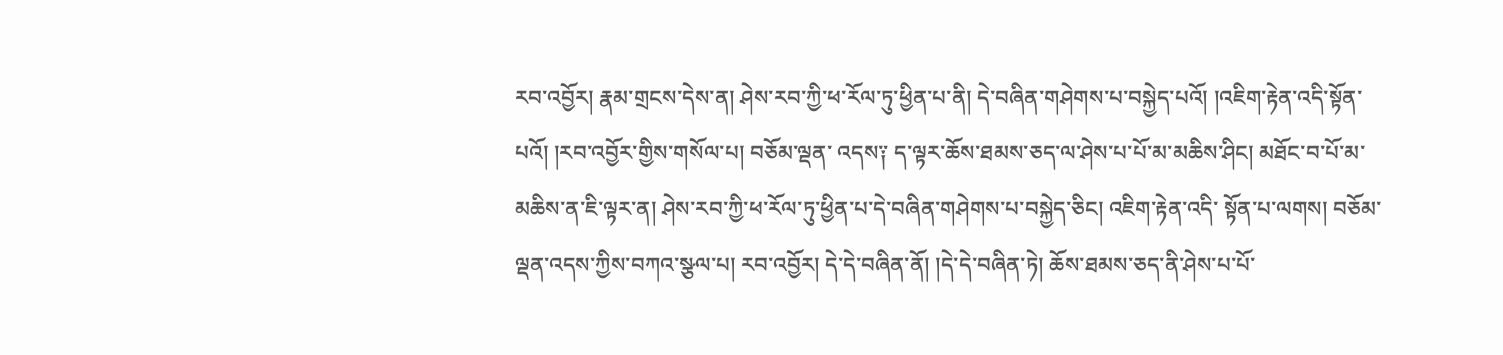རབ་འབྱོར། རྣམ་གྲངས་དེས་ན། ཤེས་རབ་ཀྱི་ཕ་རོལ་ཏུ་ཕྱིན་པ་ནི། དེ་བཞིན་གཤེགས་པ་བསྐྱེད་པའོ། །འཇིག་རྟེན་འདི་སྟོན་པའོ། །རབ་འབྱོར་གྱིས་གསོལ་པ། བཅོམ་ལྡན་ འདས༑ ད་ལྟར་ཆོས་ཐམས་ཅད་ལ་ཤེས་པ་པོ་མ་མཆིས་ཤིང། མཐོང་བ་པོ་མ་མཆིས་ན་ཇི་ལྟར་ན། ཤེས་རབ་ཀྱི་ཕ་རོལ་ཏུ་ཕྱིན་པ་དེ་བཞིན་གཤེགས་པ་བསྐྱེད་ཅིང། འཇིག་རྟེན་འདི་ སྟོན་པ་ལགས། བཅོམ་ལྡན་འདས་ཀྱིས་བཀའ་སྩལ་པ། རབ་འབྱོར། དེ་དེ་བཞིན་ནོ། །དེ་དེ་བཞིན་ཏེ། ཆོས་ཐམས་ཅད་ནི་ཤེས་པ་པོ་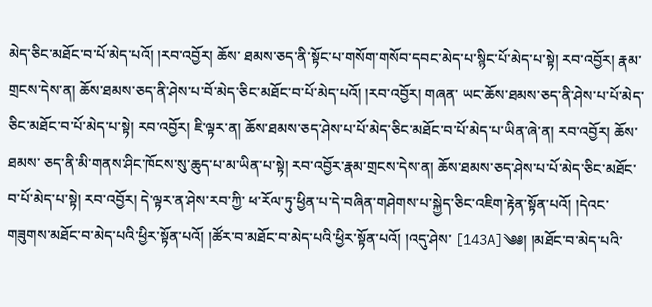མེད་ཅིང་མཐོང་བ་པོ་མེད་པའོ། །རབ་འབྱོར། ཆོས་ ཐམས་ཅད་ནི་སྟོང་པ་གསོག་གསོབ་དབང་མེད་པ་སྙིང་པོ་མེད་པ་སྟེ། རབ་འབྱོར། རྣམ་གྲངས་དེས་ན། ཆོས་ཐམས་ཅད་ནི་ཤེས་པ་བོ་མེད་ཅིང་མཐོང་བ་པོ་མེད་པའོ། །རབ་འབྱོར། གཞན་ ཡང་ཆོས་ཐམས་ཅད་ནི་ཤེས་པ་པོ་མེད་ཅིང་མཐོང་བ་པོ་མེད་པ་སྟེ། རབ་འབྱོར། ཇི་ལྟར་ན། ཆོས་ཐམས་ཅད་ཤེས་པ་པོ་མེད་ཅིང་མཐོང་བ་པོ་མེད་པ་ཡིན་ཞེ་ན། རབ་འབྱོར། ཆོས་ཐམས་ ཅད་ནི་མི་གནས་ཤིང་ཁོངས་སུ་ཆུད་པ་མ་ཡིན་པ་སྟེ། རབ་འབྱོར་རྣམ་གྲངས་དེས་ན། ཆོས་ཐམས་ཅད་ཤེས་པ་པོ་མེད་ཅིང་མཐོང་བ་པོ་མེད་པ་སྟེ། རབ་འབྱོར། དེ་ལྟར་ན་ཤེས་རབ་ཀྱི་ ཕ་རོལ་ཏུ་ཕྱིན་པ་དེ་བཞིན་གཤེགས་པ་སྐྱེད་ཅིང་འཇིག་རྟེན་སྟོན་པའོ། །དེའང་གཟུགས་མཐོང་བ་མེད་པའི་ཕྱིར་སྟོན་པའོ། །ཚོར་བ་མཐོང་བ་མེད་པའི་ཕྱིར་སྟོན་པའོ། །འདུ་ཤེས་ [143A]༄༅། །མཐོང་བ་མེད་པའི་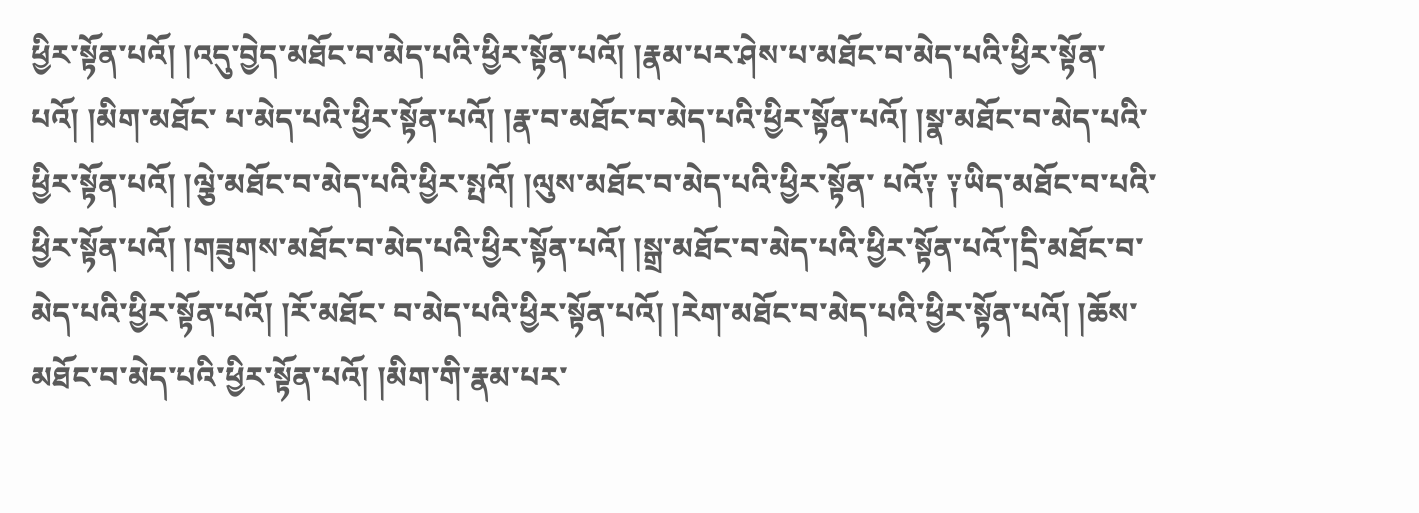ཕྱིར་སྟོན་པའོ། །འདུ་བྱེད་མཐོང་བ་མེད་པའི་ཕྱིར་སྟོན་པའོ། །རྣམ་པར་ཤེས་པ་མཐོང་བ་མེད་པའི་ཕྱིར་སྟོན་པའོ། །མིག་མཐོང་ པ་མེད་པའི་ཕྱིར་སྟོན་པའོ། །རྣ་བ་མཐོང་བ་མེད་པའི་ཕྱིར་སྟོན་པའོ། །སྣ་མཐོང་བ་མེད་པའི་ཕྱིར་སྟོན་པའོ། །ལྕེ་མཐོང་བ་མེད་པའི་ཕྱིར་སྤའོ། །ལུས་མཐོང་བ་མེད་པའི་ཕྱིར་སྟོན་ པའོ༑ ༑ཡིད་མཐོང་བ་པའི་ཕྱིར་སྟོན་པའོ། །གཟུགས་མཐོང་བ་མེད་པའི་ཕྱིར་སྟོན་པའོ། །སྒྲ་མཐོང་བ་མེད་པའི་ཕྱིར་སྟོན་པའོ་།དྲི་མཐོང་བ་མེད་པའི་ཕྱིར་སྟོན་པའོ། །རོ་མཐོང་ བ་མེད་པའི་ཕྱིར་སྟོན་པའོ། །རེག་མཐོང་བ་མེད་པའི་ཕྱིར་སྟོན་པའོ། །ཆོས་མཐོང་བ་མེད་པའི་ཕྱིར་སྟོན་པའོ། །མིག་གི་རྣམ་པར་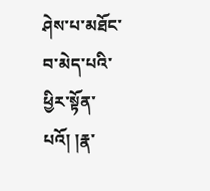ཤེས་པ་མཐོང་བ་མེད་པའི་ཕྱིར་སྟོན་པའོ། །རྣ་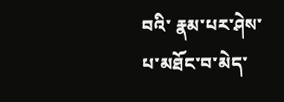བའི་ རྣམ་པར་ཤེས་པ་མཐོང་བ་མེད་